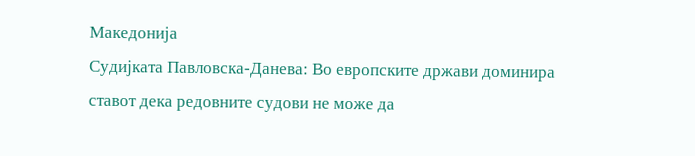Македонија
Судијката Павловска-Данева: Во европските држави доминира ставот дека редовните судови не може да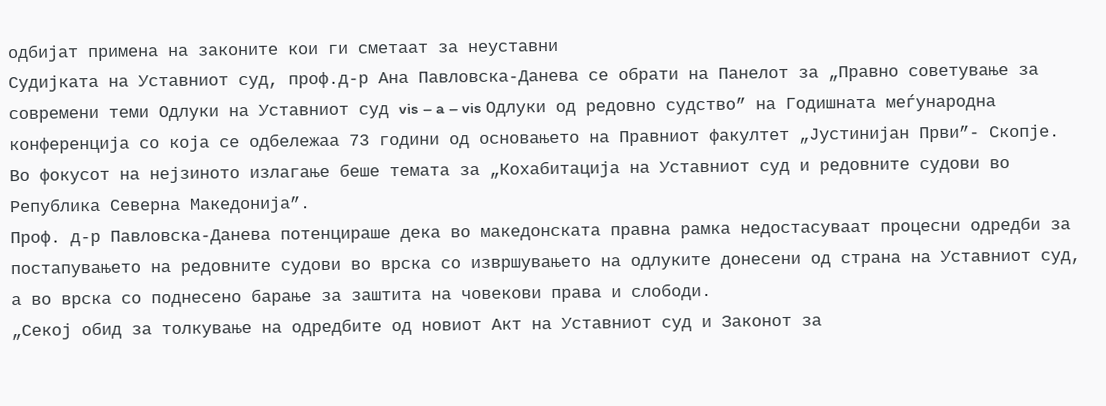одбијат примена на законите кои ги сметаат за неуставни
Судијката на Уставниот суд, проф.д-р Ана Павловска-Данева се обрати на Панелот за „Правно советување за современи теми Одлуки на Уставниот суд vis – a – vis Одлуки од редовно судство” на Годишната меѓународна конференција со која се одбележаа 73 години од основањето на Правниот факултет „Јустинијан Први”- Скопје.
Во фокусот на нејзиното излагање беше темата за „Кохабитација на Уставниот суд и редовните судови во Република Северна Македонија”.
Проф. д-р Павловска-Данева потенцираше дека во македонската правна рамка недостасуваат процесни одредби за постапувањето на редовните судови во врска со извршувањето на одлуките донесени од страна на Уставниот суд, а во врска со поднесено барање за заштита на човекови права и слободи.
„Секој обид за толкување на одредбите од новиот Акт на Уставниот суд и Законот за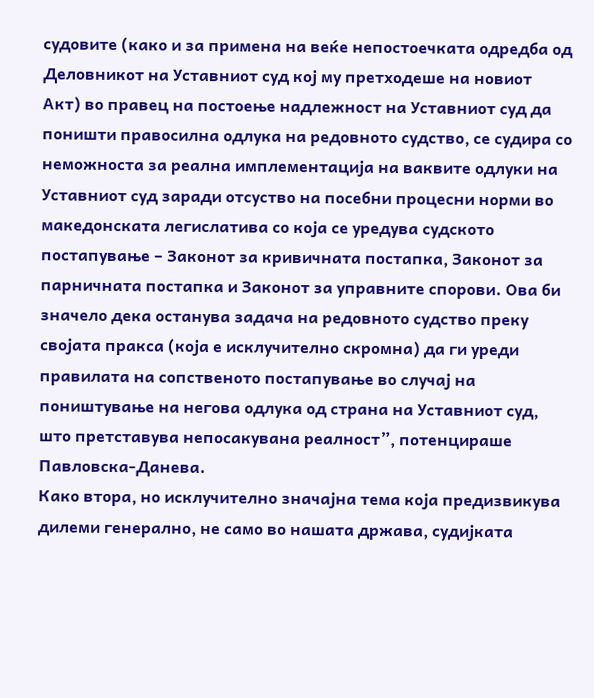судовите (како и за примена на веќе непостоечката одредба од Деловникот на Уставниот суд кој му претходеше на новиот Акт) во правец на постоење надлежност на Уставниот суд да поништи правосилна одлука на редовното судство, се судира со неможноста за реална имплементација на ваквите одлуки на Уставниот суд заради отсуство на посебни процесни норми во македонската легислатива со која се уредува судското постапување – Законот за кривичната постапка, Законот за парничната постапка и Законот за управните спорови. Ова би значело дека останува задача на редовното судство преку својата пракса (која е исклучително скромна) да ги уреди правилата на сопственото постапување во случај на поништување на негова одлука од страна на Уставниот суд, што претставува непосакувана реалност”, потенцираше Павловска-Данева.
Како втора, но исклучително значајна тема која предизвикува дилеми генерално, не само во нашата држава, судијката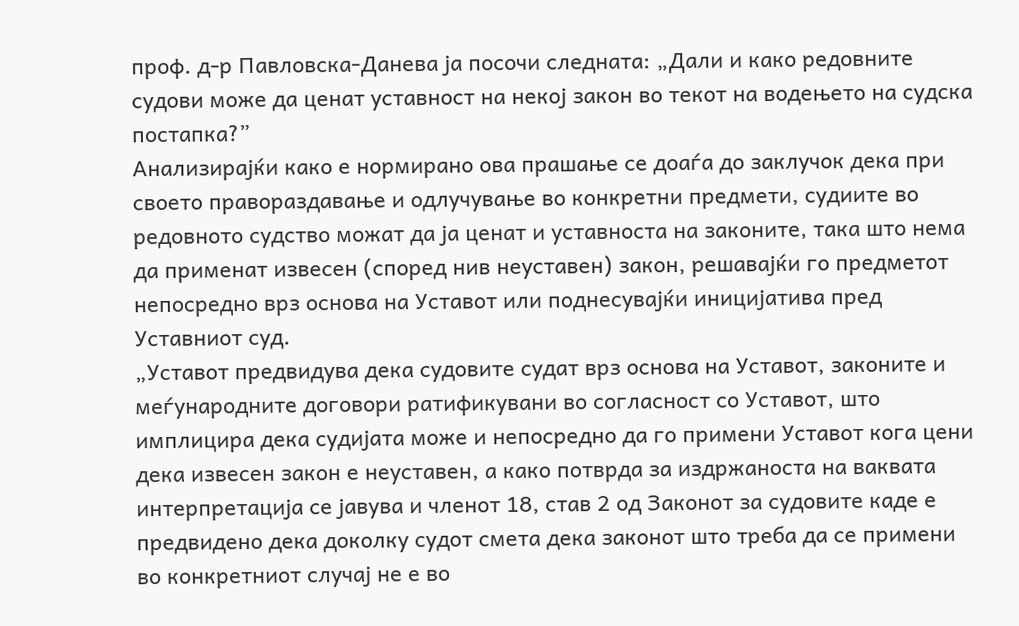проф. д-р Павловска-Данева ја посочи следната: „Дали и како редовните судови може да ценат уставност на некој закон во текот на водењето на судска постапка?”
Анализирајќи како е нормирано ова прашање се доаѓа до заклучок дека при своето правораздавање и одлучување во конкретни предмети, судиите во редовното судство можат да ја ценат и уставноста на законите, така што нема да применат извесен (според нив неуставен) закон, решавајќи го предметот непосредно врз основа на Уставот или поднесувајќи иницијатива пред Уставниот суд.
„Уставот предвидува дека судовите судат врз основа на Уставот, законите и меѓународните договори ратификувани во согласност со Уставот, што имплицира дека судијата може и непосредно да го примени Уставот кога цени дека извесен закон е неуставен, а како потврда за издржаноста на ваквата интерпретација се јавува и членот 18, став 2 од Законот за судовите каде е предвидено дека доколку судот смета дека законот што треба да се примени во конкретниот случај не е во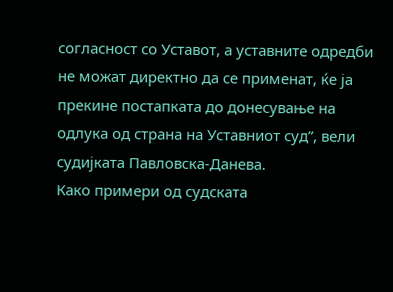согласност со Уставот, а уставните одредби не можат директно да се применат, ќе ја прекине постапката до донесување на одлука од страна на Уставниот суд”, вели судијката Павловска-Данева.
Како примери од судската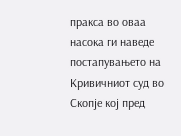пракса во оваа насока ги наведе постапувањето на Кривичниот суд во Скопје кој пред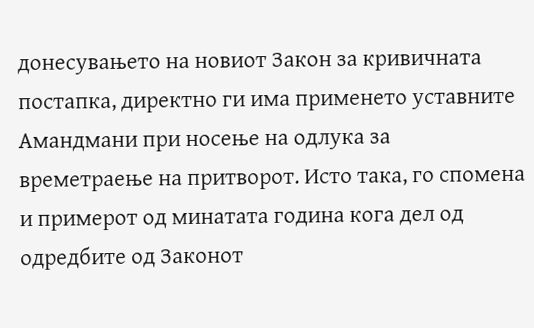донесувањето на новиот Закон за кривичната постапка, директно ги има применето уставните Амандмани при носење на одлука за времетраење на притворот. Исто така, го спомена и примерот од минатата година кога дел од одредбите од Законот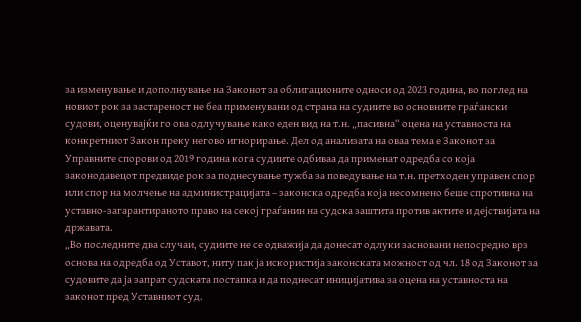за изменување и дополнување на Законот за облигационите односи од 2023 година, во поглед на новиот рок за застареност не беа применувани од страна на судиите во основните граѓански судови, оценувајќи го ова одлучување како еден вид на т.н. „пасивна“ оцена на уставноста на конкретниот Закон преку негово игнорирање. Дел од анализата на оваа тема е Законот за Управните спорови од 2019 година кога судиите одбиваа да применат одредба со која законодавецот предвиде рок за поднесување тужба за поведување на т.н. претходен управен спор или спор на молчење на администрацијата – законска одредба која несомнено беше спротивна на уставно-загарантираното право на секој граѓанин на судска заштита против актите и дејствијата на државата.
„Во последните два случаи, судиите не се одважија да донесат одлуки засновани непосредно врз основа на одредба од Уставот, ниту пак ја искористија законската можност од чл. 18 од Законот за судовите да ја запрат судската постапка и да поднесат иницијатива за оцена на уставноста на законот пред Уставниот суд.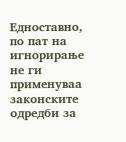Едноставно, по пат на игнорирање не ги применуваа законските одредби за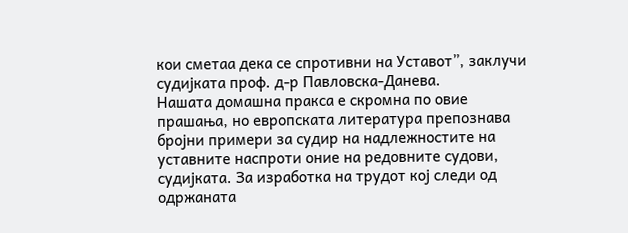кои сметаа дека се спротивни на Уставот”, заклучи судијката проф. д-р Павловска-Данева.
Нашата домашна пракса е скромна по овие прашања, но европската литература препознава бројни примери за судир на надлежностите на уставните наспроти оние на редовните судови, судијката. За изработка на трудот кој следи од одржаната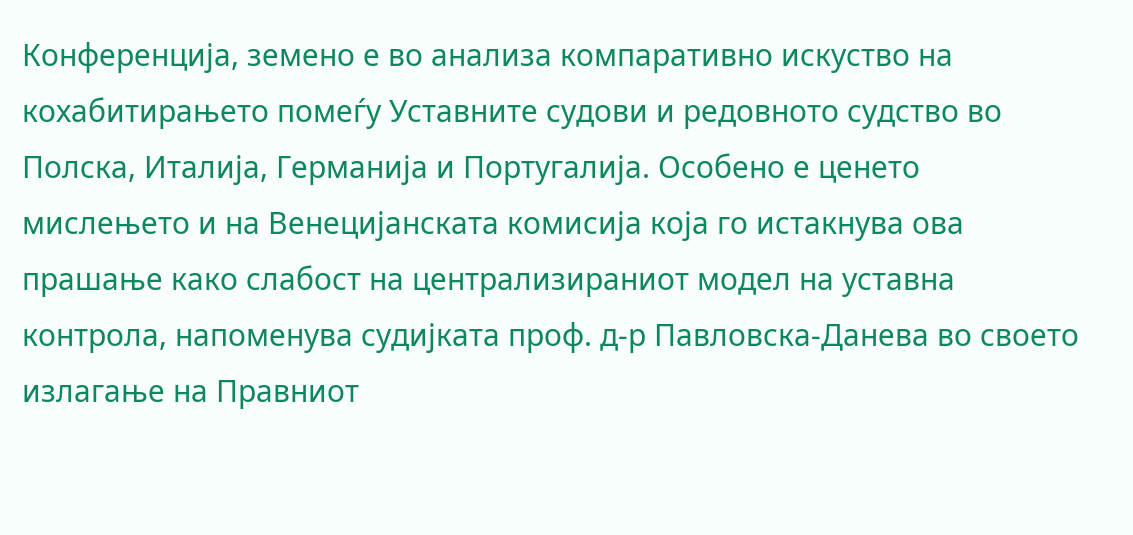Конференција, земено е во анализа компаративно искуство на кохабитирањето помеѓу Уставните судови и редовното судство во Полска, Италија, Германија и Португалија. Особено е ценето мислењето и на Венецијанската комисија која го истакнува ова прашање како слабост на централизираниот модел на уставна контрола, напоменува судијката проф. д-р Павловска-Данева во своето излагање на Правниот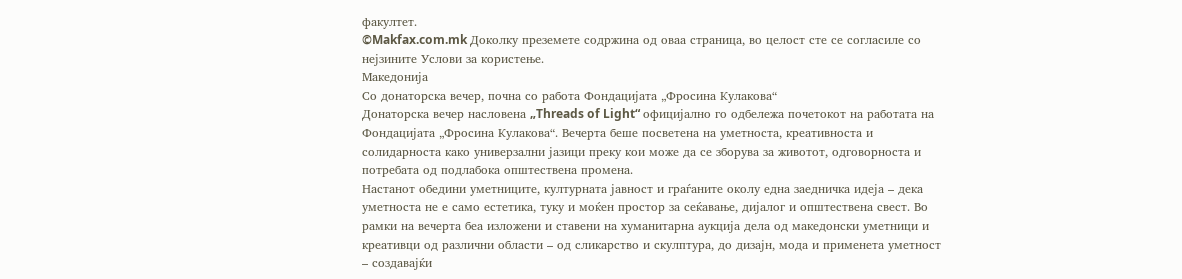факултет.
©Makfax.com.mk Доколку преземете содржина од оваа страница, во целост сте се согласиле со нејзините Услови за користење.
Македонија
Со донаторска вечер, почна со работа Фондацијата „Фросина Кулакова“
Донаторска вечер насловена „Threads of Light“ официјално го одбележа почетокот на работата на Фондацијата „Фросина Кулакова“. Вечерта беше посветена на уметноста, креативноста и солидарноста како универзални јазици преку кои може да се зборува за животот, одговорноста и потребата од подлабока општествена промена.
Настанот обедини уметниците, културната јавност и граѓаните околу една заедничка идеја – дека уметноста не е само естетика, туку и моќен простор за сеќавање, дијалог и општествена свест. Во рамки на вечерта беа изложени и ставени на хуманитарна аукција дела од македонски уметници и креативци од различни области – од сликарство и скулптура, до дизајн, мода и применета уметност – создавајќи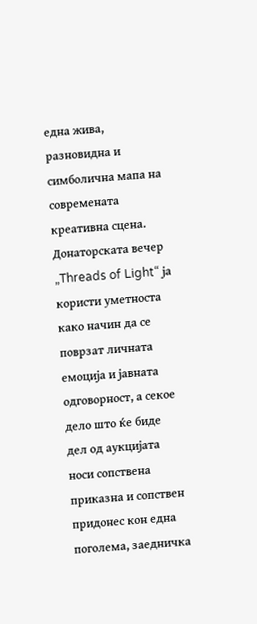една жива, разновидна и симболична мапа на современата креативна сцена.
Донаторската вечер „Threads of Light“ ја користи уметноста како начин да се поврзат личната емоција и јавната одговорност, а секое дело што ќе биде дел од аукцијата носи сопствена приказна и сопствен придонес кон една поголема, заедничка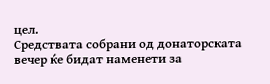цел.
Средствата собрани од донаторската вечер ќе бидат наменети за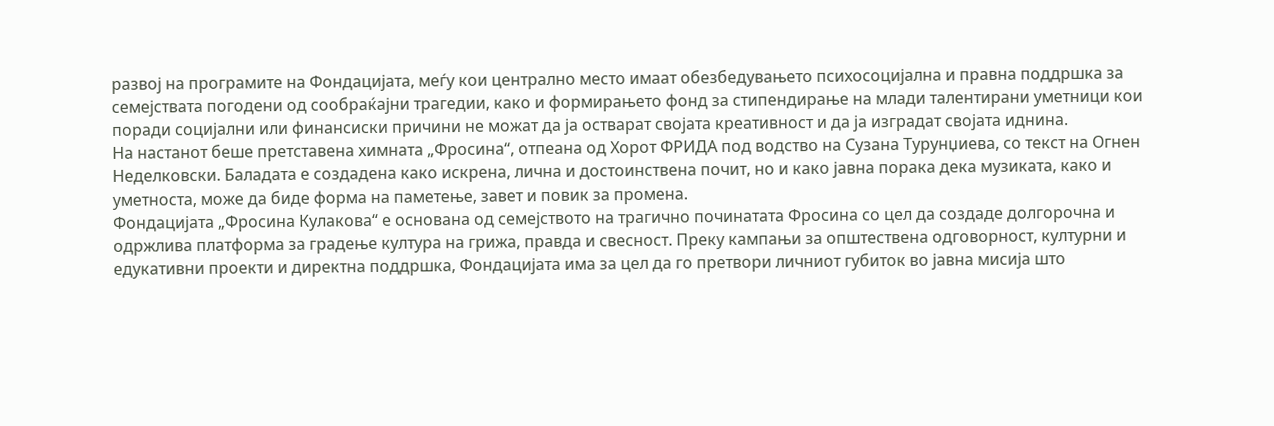развој на програмите на Фондацијата, меѓу кои централно место имаат обезбедувањето психосоцијална и правна поддршка за семејствата погодени од сообраќајни трагедии, како и формирањето фонд за стипендирање на млади талентирани уметници кои поради социјални или финансиски причини не можат да ја остварат својата креативност и да ја изградат својата иднина.
На настанот беше претставена химната „Фросина“, отпеана од Хорот ФРИДА под водство на Сузана Турунџиева, со текст на Огнен Неделковски. Баладата е создадена како искрена, лична и достоинствена почит, но и како јавна порака дека музиката, како и уметноста, може да биде форма на паметење, завет и повик за промена.
Фондацијата „Фросина Кулакова“ е основана од семејството на трагично починатата Фросина со цел да создаде долгорочна и одржлива платформа за градење култура на грижа, правда и свесност. Преку кампањи за општествена одговорност, културни и едукативни проекти и директна поддршка, Фондацијата има за цел да го претвори личниот губиток во јавна мисија што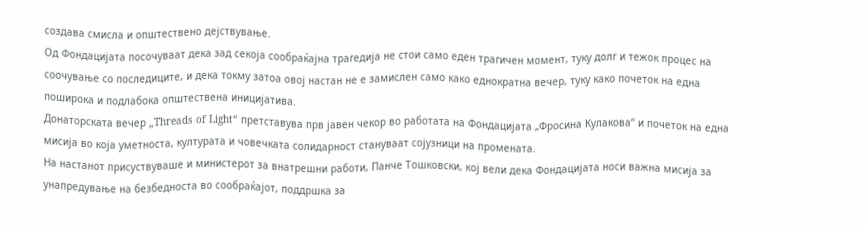создава смисла и општествено дејствување.
Од Фондацијата посочуваат дека зад секоја сообраќајна трагедија не стои само еден трагичен момент, туку долг и тежок процес на соочување со последиците, и дека токму затоа овој настан не е замислен само како еднократна вечер, туку како почеток на една поширока и подлабока општествена иницијатива.
Донаторската вечер „Threads of Light“ претставува прв јавен чекор во работата на Фондацијата „Фросина Кулакова“ и почеток на една мисија во која уметноста, културата и човечката солидарност стануваат сојузници на промената.
На настанот присуствуваше и министерот за внатрешни работи, Панче Тошковски, кој вели дека Фондацијата носи важна мисија за унапредување на безбедноста во сообраќајот, поддршка за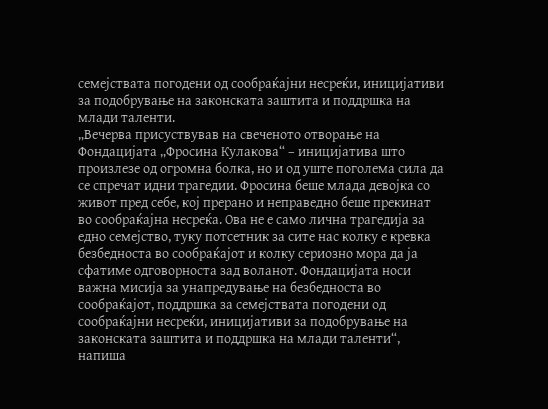семејствата погодени од сообраќајни несреќи, иницијативи за подобрување на законската заштита и поддршка на млади таленти.
„Вечерва присуствував на свеченото отворање на Фондацијата „Фросина Кулакова“ – иницијатива што произлезе од огромна болка, но и од уште поголема сила да се спречат идни трагедии. Фросина беше млада девојка со живот пред себе, кој прерано и неправедно беше прекинат во сообраќајна несреќа. Ова не е само лична трагедија за едно семејство, туку потсетник за сите нас колку е кревка безбедноста во сообраќајот и колку сериозно мора да ја сфатиме одговорноста зад воланот. Фондацијата носи важна мисија за унапредување на безбедноста во сообраќајот, поддршка за семејствата погодени од сообраќајни несреќи, иницијативи за подобрување на законската заштита и поддршка на млади таленти“, напиша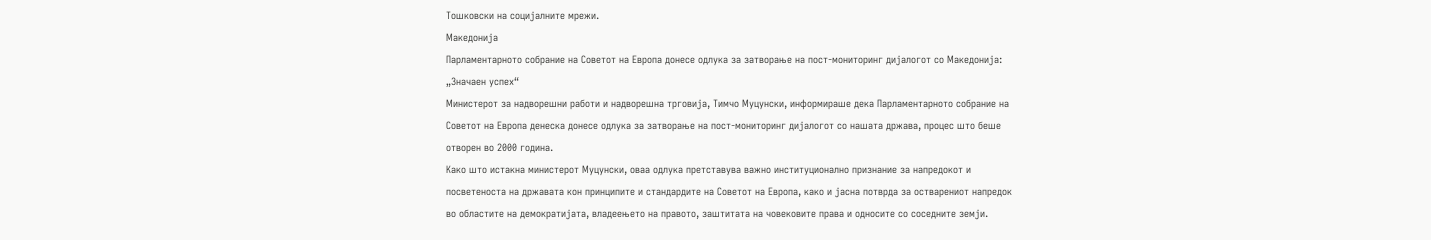Тошковски на социјалните мрежи.
Македонија
Парламентарното собрание на Советот на Европа донесе одлука за затворање на пост-мониторинг дијалогот со Македонија: „Значаен успех“
Министерот за надворешни работи и надворешна трговија, Тимчо Муцунски, информираше дека Парламентарното собрание на Советот на Европа денеска донесе одлука за затворање на пост-мониторинг дијалогот со нашата држава, процес што беше отворен во 2000 година.
Како што истакна министерот Муцунски, оваа одлука претставува важно институционално признание за напредокот и посветеноста на државата кон принципите и стандардите на Советот на Европа, како и јасна потврда за остварениот напредок во областите на демократијата, владеењето на правото, заштитата на човековите права и односите со соседните земји.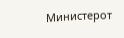Министерот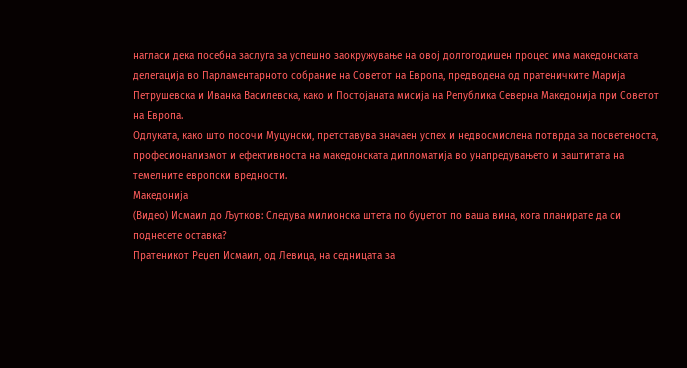нагласи дека посебна заслуга за успешно заокружување на овој долгогодишен процес има македонската делегација во Парламентарното собрание на Советот на Европа, предводена од пратеничките Марија Петрушевска и Иванка Василевска, како и Постојаната мисија на Република Северна Македонија при Советот на Европа.
Одлуката, како што посочи Муцунски, претставува значаен успех и недвосмислена потврда за посветеноста, професионализмот и ефективноста на македонската дипломатија во унапредувањето и заштитата на темелните европски вредности.
Македонија
(Видео) Исмаил до Љутков: Следува милионска штета по буџетот по ваша вина, кога планирате да си поднесете оставка?
Пратеникот Реџеп Исмаил, од Левица, на седницата за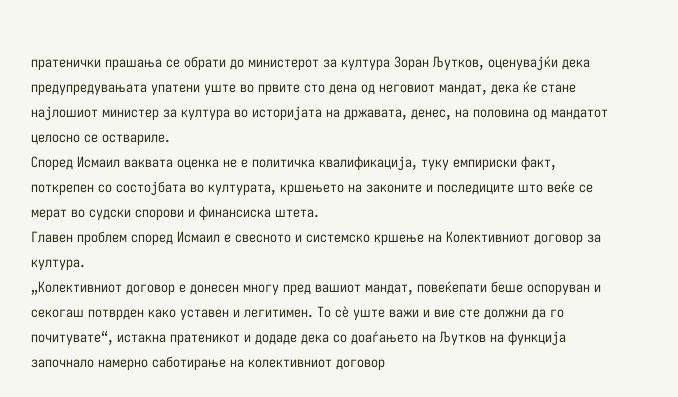пратенички прашања се обрати до министерот за култура Зоран Љутков, оценувајќи дека предупредувањата упатени уште во првите сто дена од неговиот мандат, дека ќе стане најлошиот министер за култура во историјата на државата, денес, на половина од мандатот целосно се оствариле.
Според Исмаил ваквата оценка не е политичка квалификација, туку емпириски факт, поткрепен со состојбата во културата, кршењето на законите и последиците што веќе се мерат во судски спорови и финансиска штета.
Главен проблем според Исмаил е свесното и системско кршење на Колективниот договор за култура.
„Колективниот договор е донесен многу пред вашиот мандат, повеќепати беше оспоруван и секогаш потврден како уставен и легитимен. То сѐ уште важи и вие сте должни да го почитувате“, истакна пратеникот и додаде дека со доаѓањето на Љутков на функција започнало намерно саботирање на колективниот договор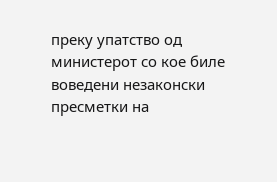преку упатство од министерот со кое биле воведени незаконски пресметки на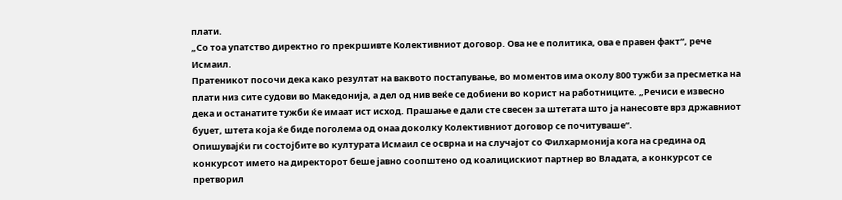плати.
„Со тоа упатство директно го прекршивте Колективниот договор. Ова не е политика, ова е правен факт“, рече Исмаил.
Пратеникот посочи дека како резултат на ваквото постапување, во моментов има околу 800 тужби за пресметка на плати низ сите судови во Македонија, а дел од нив веќе се добиени во корист на работниците. „Речиси е извесно дека и останатите тужби ќе имаат ист исход. Прашање е дали сте свесен за штетата што ја нанесовте врз државниот буџет, штета која ќе биде поголема од онаа доколку Колективниот договор се почитуваше“.
Опишувајќи ги состојбите во културата Исмаил се осврна и на случајот со Филхармонија кога на средина од конкурсот името на директорот беше јавно соопштено од коалицискиот партнер во Владата, а конкурсот се претворил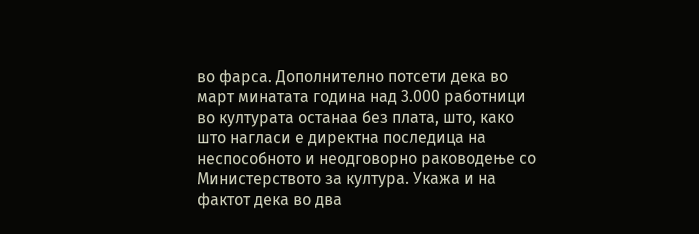во фарса. Дополнително потсети дека во март минатата година над 3.000 работници во културата останаа без плата, што, како што нагласи е директна последица на неспособното и неодговорно раководење со Министерството за култура. Укажа и на фактот дека во два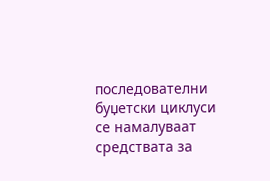последователни буџетски циклуси се намалуваат средствата за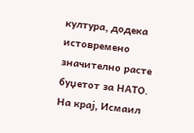култура, додека истовремено значително расте буџетот за НАТО.
На крај, Исмаил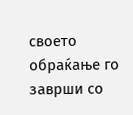своето обраќање го заврши со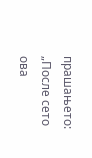прашањето: „После сето ова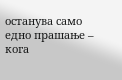останува само едно прашање – кога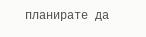планирате да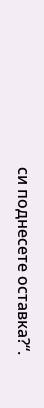си поднесете оставка?“.